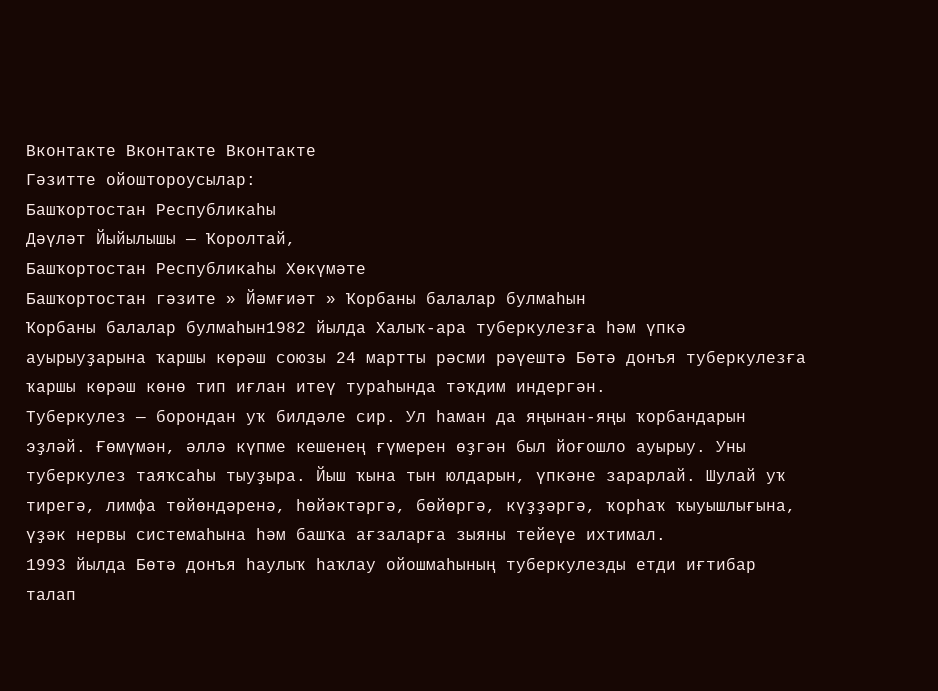Вконтакте Вконтакте Вконтакте
Гәзитте ойоштороусылар:
Башҡортостан Республикаһы
Дәүләт Йыйылышы — Ҡоролтай,
Башҡортостан Республикаһы Хөкүмәте
Башҡортостан гәзите » Йәмғиәт » Ҡорбаны балалар булмаһын
Ҡорбаны балалар булмаһын1982 йылда Халыҡ-ара туберкулезға һәм үпкә ауырыуҙарына ҡаршы көрәш союзы 24 мартты рәсми рәүештә Бөтә донъя туберкулезға ҡаршы көрәш көнө тип иғлан итеү тураһында тәҡдим индергән.
Туберкулез — борондан уҡ билдәле сир. Ул һаман да яңынан-яңы ҡорбандарын эҙләй. Ғөмүмән, әллә күпме кешенең ғүмерен өҙгән был йоғошло ауырыу. Уны туберкулез таяҡсаһы тыуҙыра. Йыш ҡына тын юлдарын, үпкәне зарарлай. Шулай уҡ тирегә, лимфа төйөндәренә, һөйәктәргә, бөйөргә, күҙҙәргә, ҡорһаҡ ҡыуышлығына, үҙәк нервы системаһына һәм башҡа ағзаларға зыяны тейеүе ихтимал.
1993 йылда Бөтә донъя һаулыҡ һаҡлау ойошмаһының туберкулезды етди иғтибар талап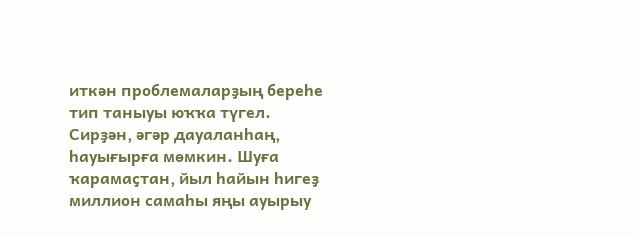иткән проблемаларҙың береһе тип таныуы юҡҡа түгел. Сирҙән, әгәр дауаланһаң, һауығырға мөмкин. Шуға ҡарамаҫтан, йыл һайын һигеҙ миллион самаһы яңы ауырыу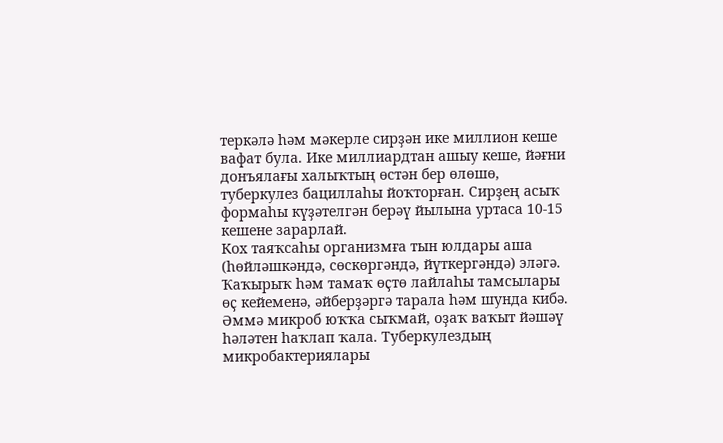теркәлә һәм мәкерле сирҙән ике миллион кеше вафат була. Ике миллиардтан ашыу кеше, йәғни донъялағы халыҡтың өстән бер өлөшө, туберкулез бациллаһы йоҡторған. Сирҙең асыҡ формаһы күҙәтелгән берәү йылына уртаса 10-15 кешене зарарлай.
Кох таяҡсаһы организмға тын юлдары аша (һөйләшкәндә, сөскөргәндә, йүткергәндә) эләгә. Ҡаҡырыҡ һәм тамаҡ өҫтө лайлаһы тамсылары өҫ кейеменә, әйберҙәргә тарала һәм шунда кибә. Әммә микроб юҡҡа сыҡмай, оҙаҡ ваҡыт йәшәү һәләтен һаҡлап ҡала. Туберкулездың микробактериялары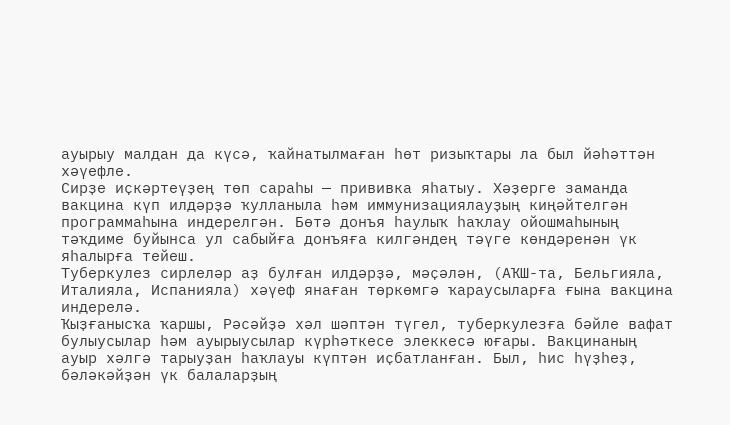ауырыу малдан да күсә, ҡайнатылмаған һөт ризыҡтары ла был йәһәттән хәүефле.
Сирҙе иҫкәртеүҙең төп сараһы — прививка яһатыу. Хәҙерге заманда вакцина күп илдәрҙә ҡулланыла һәм иммунизациялауҙың киңәйтелгән программаһына индерелгән. Бөтә донъя һаулыҡ һаҡлау ойошмаһының тәҡдиме буйынса ул сабыйға донъяға килгәндең тәүге көндәренән үк яһалырға тейеш.
Туберкулез сирлеләр аҙ булған илдәрҙә, мәҫәлән, (АҠШ-та, Бельгияла, Италияла, Испанияла) хәүеф янаған төркөмгә ҡараусыларға ғына вакцина индерелә.
Ҡыҙғанысҡа ҡаршы, Рәсәйҙә хәл шәптән түгел, туберкулезға бәйле вафат булыусылар һәм ауырыусылар күрһәткесе элеккесә юғары. Вакцинаның ауыр хәлгә тарыуҙан һаҡлауы күптән иҫбатланған. Был, һис һүҙһеҙ, бәләкәйҙән үк балаларҙың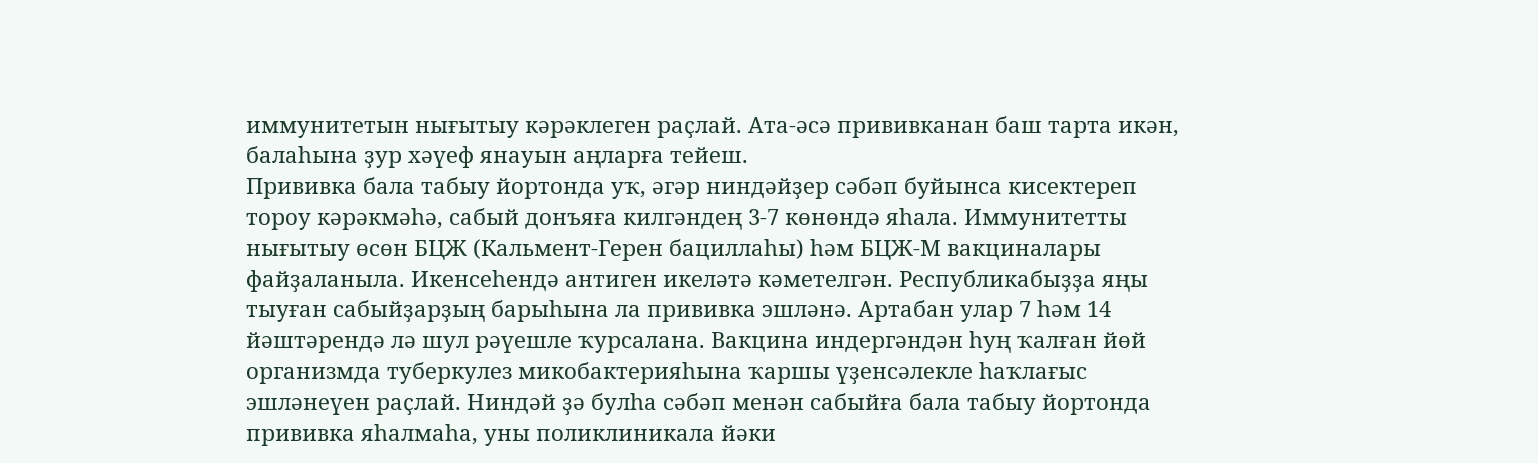иммунитетын нығытыу кәрәклеген раҫлай. Ата-әсә прививканан баш тарта икән, балаһына ҙур хәүеф янауын аңларға тейеш.
Прививка бала табыу йортонда уҡ, әгәр ниндәйҙер сәбәп буйынса кисектереп тороу кәрәкмәһә, сабый донъяға килгәндең 3-7 көнөндә яһала. Иммунитетты нығытыу өсөн БЦЖ (Кальмент-Герен бациллаһы) һәм БЦЖ-М вакциналары файҙаланыла. Икенсеһендә антиген икеләтә кәметелгән. Республикабыҙҙа яңы тыуған сабыйҙарҙың барыһына ла прививка эшләнә. Артабан улар 7 һәм 14 йәштәрендә лә шул рәүешле ҡурсалана. Вакцина индергәндән һуң ҡалған йөй организмда туберкулез микобактерияһына ҡаршы үҙенсәлекле һаҡлағыс эшләнеүен раҫлай. Ниндәй ҙә булһа сәбәп менән сабыйға бала табыу йортонда прививка яһалмаһа, уны поликлиникала йәки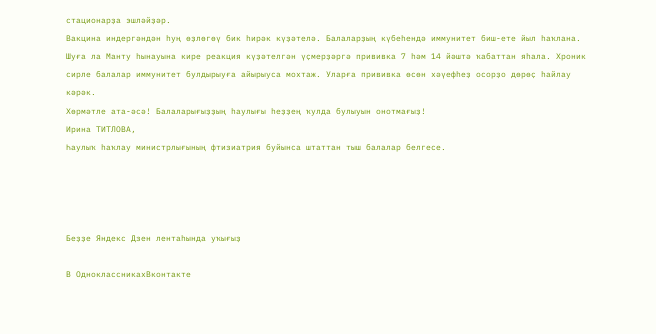стационарҙа эшләйҙәр.
Вакцина индергәндән һуң өҙлөгөү бик һирәк күҙәтелә. Балаларҙың күбеһендә иммунитет биш-ете йыл һаҡлана. Шуға ла Манту һынауына кире реакция күҙәтелгән үҫмерҙәргә прививка 7 һәм 14 йәштә ҡабаттан яһала. Хроник сирле балалар иммунитет булдырыуға айырыуса мохтаж. Уларға прививка өсөн хәүефһеҙ осорҙо дөрөҫ һайлау кәрәк.
Хөрмәтле ата-әсә! Балаларығыҙҙың һаулығы һеҙҙең ҡулда булыуын онотмағыҙ!
Ирина ТИТЛОВА,
Һаулыҡ һаҡлау министрлығының фтизиатрия буйынса штаттан тыш балалар белгесе.




Беҙҙе Яндекс Дзен лентаһында уҡығыҙ

В ОдноклассникахВконтакте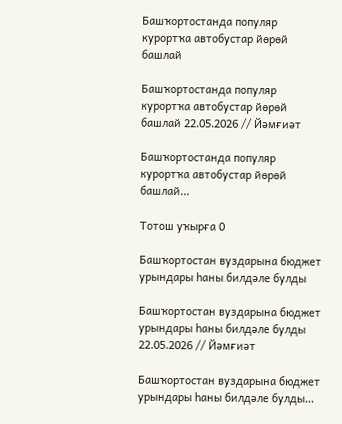Башҡортостанда популяр курортҡа автобустар йөрөй башлай

Башҡортостанда популяр курортҡа автобустар йөрөй башлай 22.05.2026 // Йәмғиәт

Башҡортостанда популяр курортҡа автобустар йөрөй башлай...

Тотош уҡырға 0

Башҡортостан вуздарына бюджет урындары һаны билдәле булды

Башҡортостан вуздарына бюджет урындары һаны билдәле булды 22.05.2026 // Йәмғиәт

Башҡортостан вуздарына бюджет урындары һаны билдәле булды...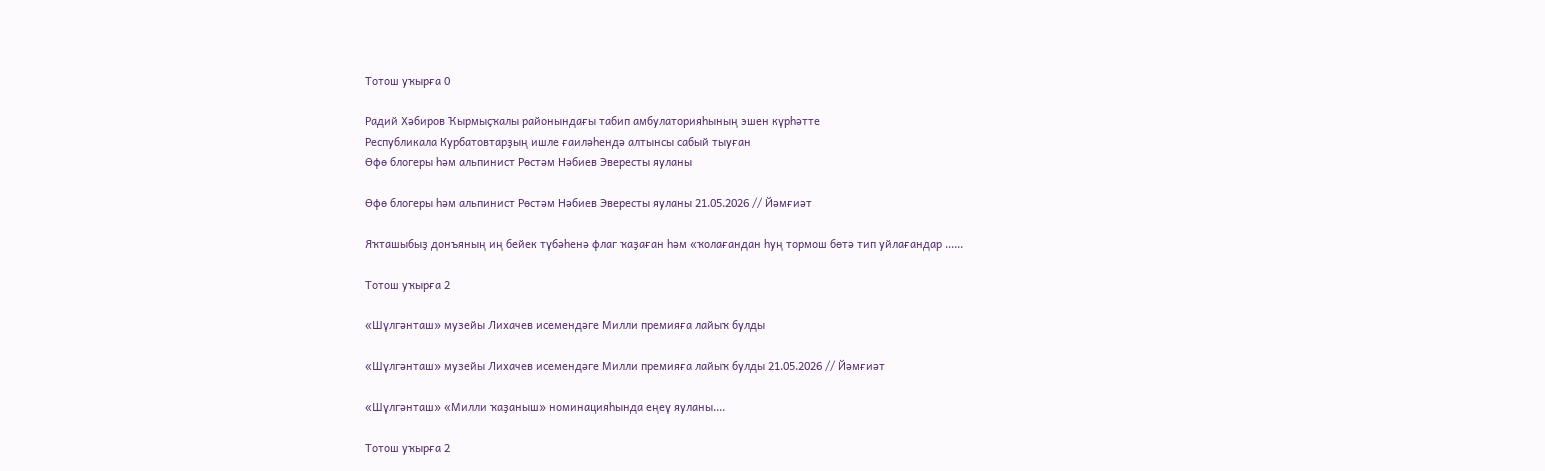Тотош уҡырға 0

Радий Хәбиров Ҡырмыҫҡалы районындағы табип амбулаторияһының эшен күрһәтте
Республикала Курбатовтарҙың ишле ғаиләһендә алтынсы сабый тыуған
Өфө блогеры һәм альпинист Рөстәм Нәбиев Эвересты яуланы

Өфө блогеры һәм альпинист Рөстәм Нәбиев Эвересты яуланы 21.05.2026 // Йәмғиәт

Яҡташыбыҙ донъяның иң бейек түбәһенә флаг ҡаҙаған һәм «ҡолағандан һуң тормош бөтә тип уйлағандар ......

Тотош уҡырға 2

«Шүлгәнташ» музейы Лихачев исемендәге Милли премияға лайыҡ булды

«Шүлгәнташ» музейы Лихачев исемендәге Милли премияға лайыҡ булды 21.05.2026 // Йәмғиәт

«Шүлгәнташ» «Милли ҡаҙаныш» номинацияһында еңеү яуланы....

Тотош уҡырға 2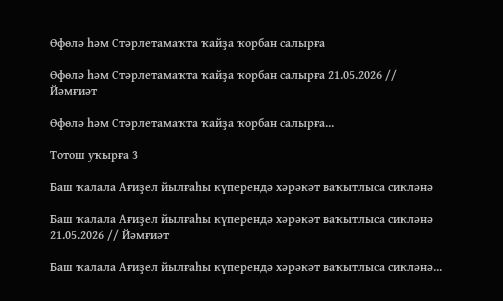Өфөлә һәм Стәрлетамаҡта ҡайҙа ҡорбан салырға

Өфөлә һәм Стәрлетамаҡта ҡайҙа ҡорбан салырға 21.05.2026 // Йәмғиәт

Өфөлә һәм Стәрлетамаҡта ҡайҙа ҡорбан салырға...

Тотош уҡырға 3

Баш ҡалала Ағиҙел йылғаһы күперендә хәрәкәт ваҡытлыса сикләнә

Баш ҡалала Ағиҙел йылғаһы күперендә хәрәкәт ваҡытлыса сикләнә 21.05.2026 // Йәмғиәт

Баш ҡалала Ағиҙел йылғаһы күперендә хәрәкәт ваҡытлыса сикләнә...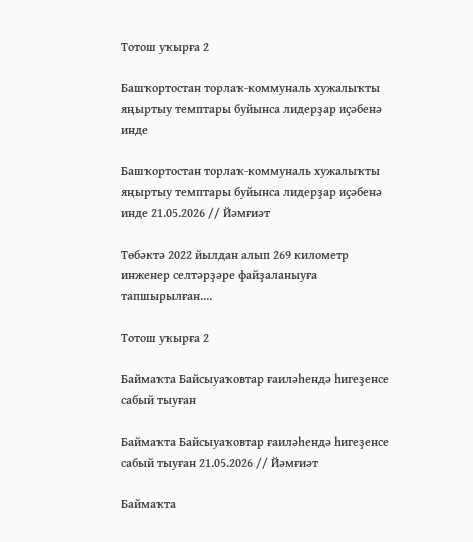Тотош уҡырға 2

Башҡортостан торлаҡ-коммуналь хужалыҡты яңыртыу темптары буйынса лидерҙар иҫәбенә инде

Башҡортостан торлаҡ-коммуналь хужалыҡты яңыртыу темптары буйынса лидерҙар иҫәбенә инде 21.05.2026 // Йәмғиәт

Төбәктә 2022 йылдан алып 269 километр инженер селтәрҙәре файҙаланыуға тапшырылған....

Тотош уҡырға 2

Баймаҡта Байсыуаҡовтар ғаиләһендә һигеҙенсе сабый тыуған

Баймаҡта Байсыуаҡовтар ғаиләһендә һигеҙенсе сабый тыуған 21.05.2026 // Йәмғиәт

Баймаҡта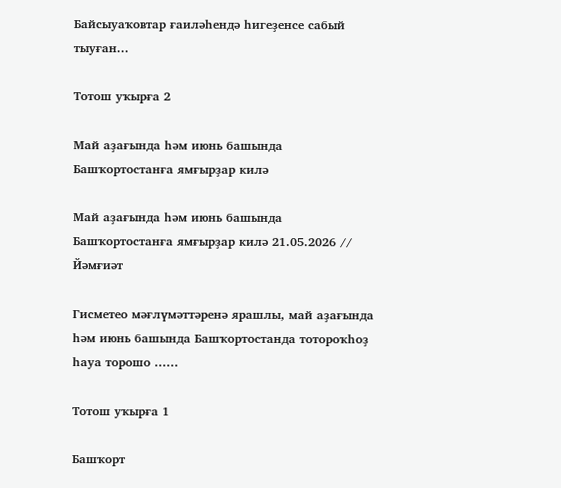Байсыуаҡовтар ғаиләһендә һигеҙенсе сабый тыуған...

Тотош уҡырға 2

Май аҙағында һәм июнь башында Башҡортостанға ямғырҙар килә

Май аҙағында һәм июнь башында Башҡортостанға ямғырҙар килә 21.05.2026 // Йәмғиәт

Гисметео мәғлүмәттәренә ярашлы, май аҙағында һәм июнь башында Башҡортостанда тотороҡһоҙ һауа торошо ......

Тотош уҡырға 1

Башҡорт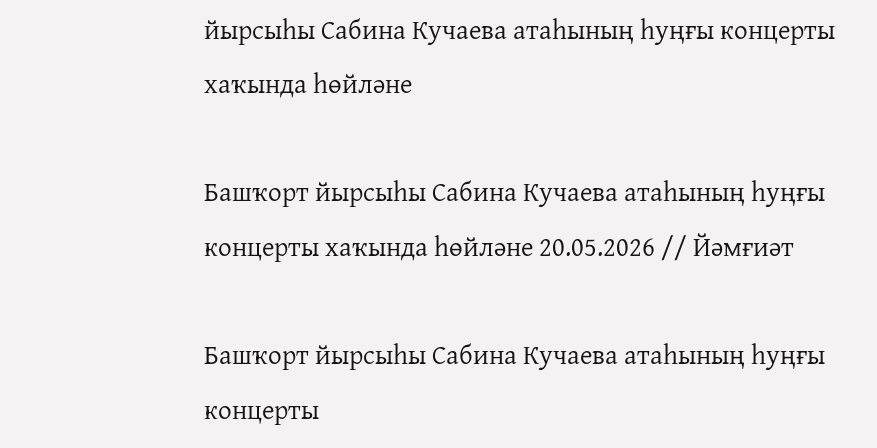йырсыһы Сабина Кучаева атаһының һуңғы концерты хаҡында һөйләне

Башҡорт йырсыһы Сабина Кучаева атаһының һуңғы концерты хаҡында һөйләне 20.05.2026 // Йәмғиәт

Башҡорт йырсыһы Сабина Кучаева атаһының һуңғы концерты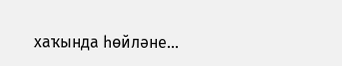хаҡында һөйләне...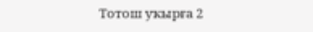Тотош уҡырға 2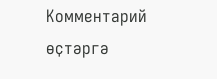Комментарий өҫтәргә